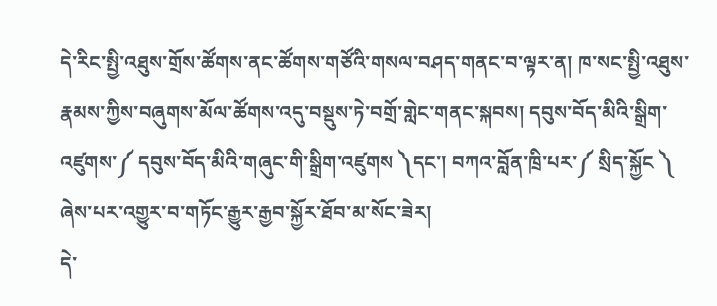དེ་རིང་སྤྱི་འཐུས་གྲོས་ཚོགས་ནང་ཚོགས་གཙོའི་གསལ་བཤད་གནང་བ་ལྟར་ན། ཁ་སང་སྤྱི་འཐུས་རྣམས་ཀྱིས་བཞུགས་མོལ་ཚོགས་འདུ་བསྡུས་ཏེ་བགྲོ་གླེང་གནང་སྐབས། དབུས་བོད་མིའི་སྒྲིག་འཛུགས་༼ དབུས་བོད་མིའི་གཞུང་གི་སྒྲིག་འཛུགས ༽དང་། བཀའ་བློན་ཁྲི་པར་༼ སྲིད་སྐྱོང ༽ ཞེས་པར་འགྱུར་བ་གཏོང་རྒྱུར་རྒྱབ་སྐྱོར་ཐོབ་མ་སོང་ཟེར།
དེ་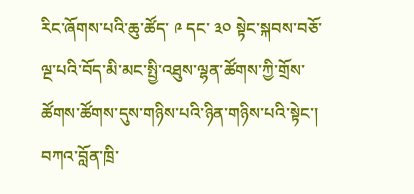རིང་ཞོགས་པའི་ཆུ་ཚོད་ ༩ དང་ ༣༠ སྟེང་སྐབས་བཅོ་ལྔ་པའི་བོད་མི་མང་སྤྱི་འཐུས་ལྷན་ཚོགས་ཀྱི་གྲོས་ཚོགས་ཚོགས་དུས་གཉིས་པའི་ཉིན་གཉིས་པའི་སྟེང་། བཀའ་བློན་ཁྲི་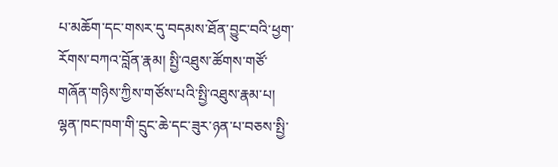པ་མཆོག་དང་གསར་དུ་བདམས་ཐོན་བྱུང་བའི་ཕྱག་རོགས་བཀའ་བློན་རྣམ། སྤྱི་འཐུས་ཚོགས་གཙོ་གཞོན་གཉིས་ཀྱིས་གཙོས་པའི་སྤྱི་འཐུས་རྣམ་པ། ལྷན་ཁང་ཁག་གི་དྲུང་ཆེ་དང་ཟུར་ཉན་པ་བཅས་སྤྱི་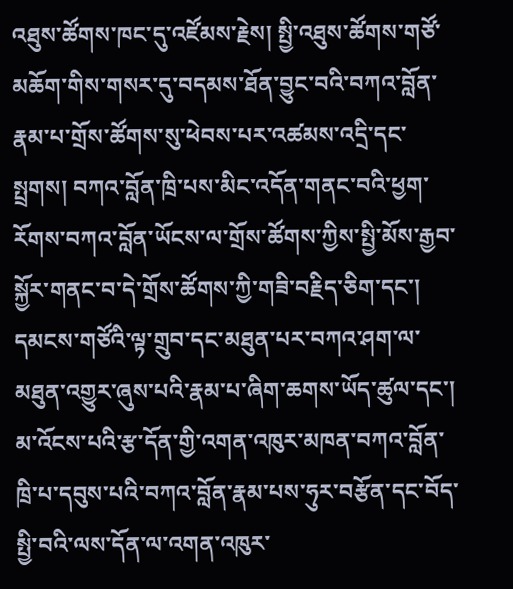འཐུས་ཚོགས་ཁང་དུ་འཛོམས་རྗེས། སྤྱི་འཐུས་ཚོགས་གཙོ་མཆོག་གིས་གསར་དུ་བདམས་ཐོན་བྱུང་བའི་བཀའ་བློན་རྣམ་པ་གྲོས་ཚོགས་སུ་ཕེབས་པར་འཚམས་འདྲི་དང་སྤྲགས། བཀའ་བློན་ཁྲི་པས་མིང་འདོན་གནང་བའི་ཕྱག་རོགས་བཀའ་བློན་ཡོངས་ལ་གྲོས་ཚོགས་ཀྱིས་སྤྱི་མོས་རྒྱབ་སྐྱོར་གནང་བ་དེ་གྲོས་ཚོགས་ཀྱི་གཟི་བརྗིད་ཅིག་དང་། དམངས་གཙོའི་ལྟ་གྲུབ་དང་མཐུན་པར་བཀའ་ཤག་ལ་མཐུན་འགྱུར་ཞུས་པའི་རྣམ་པ་ཞིག་ཆགས་ཡོད་ཚུལ་དང་། མ་འོངས་པའི་རྩ་དོན་གྱི་འགན་འཁུར་མཁན་བཀའ་བློན་ཁྲི་པ་དབུས་པའི་བཀའ་བློན་རྣམ་པས་ཧུར་བརྩོན་དང་བོད་སྤྱི་བའི་ལས་དོན་ལ་འགན་འཁུར་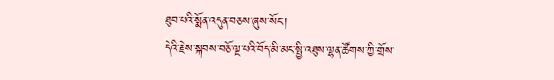ཐུབ་པའི་སྨོན་འདུན་བཅས་ཞུས་སོང་།
དེའི་རྗེས་སྐབས་བཅོ་ལྔ་པའི་བོད་མི་མང་སྤྱི་འཐུས་ལྷན་ཚོགས་ཀྱི་གྲོས་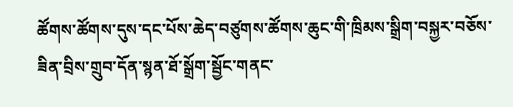ཚོགས་ཚོགས་དུས་དང་པོས་ཆེད་བཙུགས་ཚོགས་ཆུང་གི་ཁྲིམས་སྒྲིག་བསྐྱར་བཅོས་ཟིན་བྲིས་གྲུབ་དོན་སྙན་ཐོ་སྒྲོག་སྦྱོང་གནང་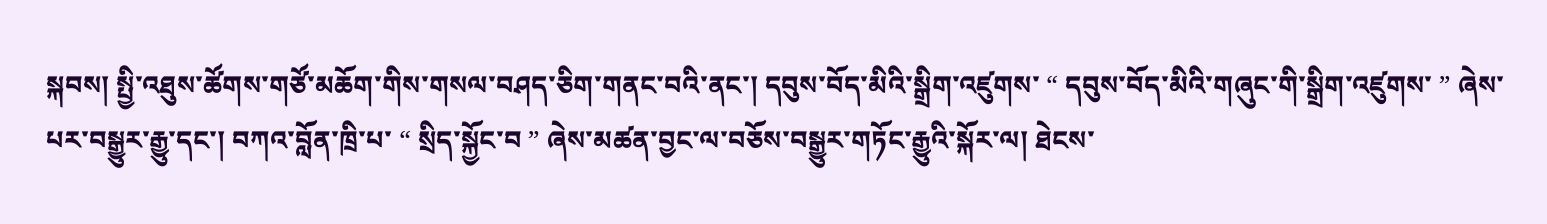སྐབས། སྤྱི་འཐུས་ཚོགས་གཙོ་མཆོག་གིས་གསལ་བཤད་ཅིག་གནང་བའི་ནང་། དབུས་བོད་མིའི་སྒྲིག་འཛུགས་ “ དབུས་བོད་མིའི་གཞུང་གི་སྒྲིག་འཛུགས་ ” ཞེས་པར་བསྒྱུར་རྒྱུ་དང་། བཀའ་བློན་ཁྲི་པ་ “ སྲིད་སྐྱོང་བ ” ཞེས་མཚན་བྱང་ལ་བཅོས་བསྒྱུར་གཏོང་རྒྱུའི་སྐོར་ལ། ཐེངས་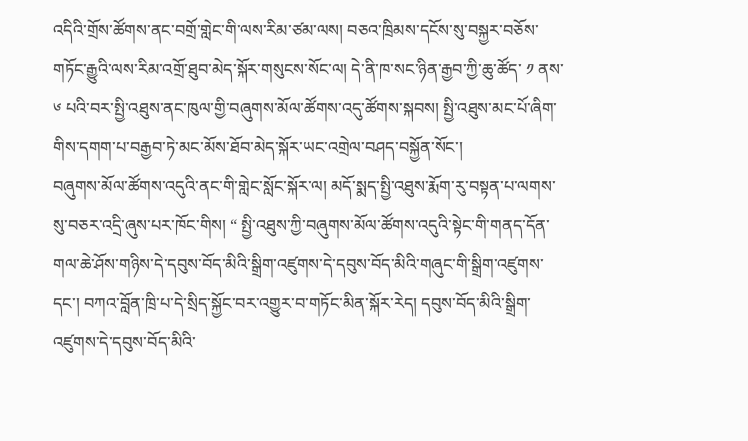འདིའི་གྲོས་ཚོགས་ནང་བགྲོ་གླེང་གི་ལས་རིམ་ཙམ་ལས། བཅའ་ཁྲིམས་དངོས་སུ་བསྐྱར་བཅོས་གཏོང་རྒྱུའི་ལས་རིམ་འགྲོ་ཐུབ་མེད་སྐོར་གསུངས་སོང་ལ། དེ་ནི་ཁ་སང་ཉིན་རྒྱབ་ཀྱི་ཆུ་ཚོད་ ༡ ནས་ ༦ པའི་བར་སྤྱི་འཐུས་ནང་ཁུལ་གྱི་བཞུགས་མོལ་ཚོགས་འདུ་ཚོགས་སྐབས། སྤྱི་འཐུས་མང་པོ་ཞིག་གིས་དགག་པ་བརྒྱབ་ཏེ་མང་མོས་ཐོབ་མེད་སྐོར་ཡང་འགྲེལ་བཤད་བསྐྱོན་སོང་།
བཞུགས་མོལ་ཚོགས་འདུའི་ནང་གི་གླེང་སློང་སྐོར་ལ། མདོ་སྨད་སྤྱི་འཐུས་རྨོག་རུ་བསྟན་པ་ལགས་སུ་བཅར་འདྲི་ཞུས་པར་ཁོང་གིས། “ སྤྱི་འཐུས་ཀྱི་བཞུགས་མོལ་ཚོགས་འདུའི་སྟེང་གི་གནད་དོན་གལ་ཆེ་ཤོས་གཉིས་དེ་དབུས་བོད་མིའི་སྒྲིག་འཛུགས་དེ་དབུས་བོད་མིའི་གཞུང་གི་སྒྲིག་འཛུགས་དང་། བཀའ་བློན་ཁྲི་པ་དེ་སྲིད་སྐྱོང་བར་འགྱུར་བ་གཏོང་མིན་སྐོར་རེད། དབུས་བོད་མིའི་སྒྲིག་འཛུགས་དེ་དབུས་བོད་མིའི་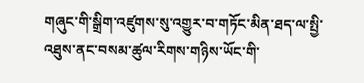གཞུང་གི་སྒྲིག་འཛུགས་སུ་འགྱུར་བ་གཏོང་མིན་ཐད་ལ་སྤྱི་འཐུས་ནང་བསམ་ཚུལ་རིགས་གཉིས་ཡོང་གི་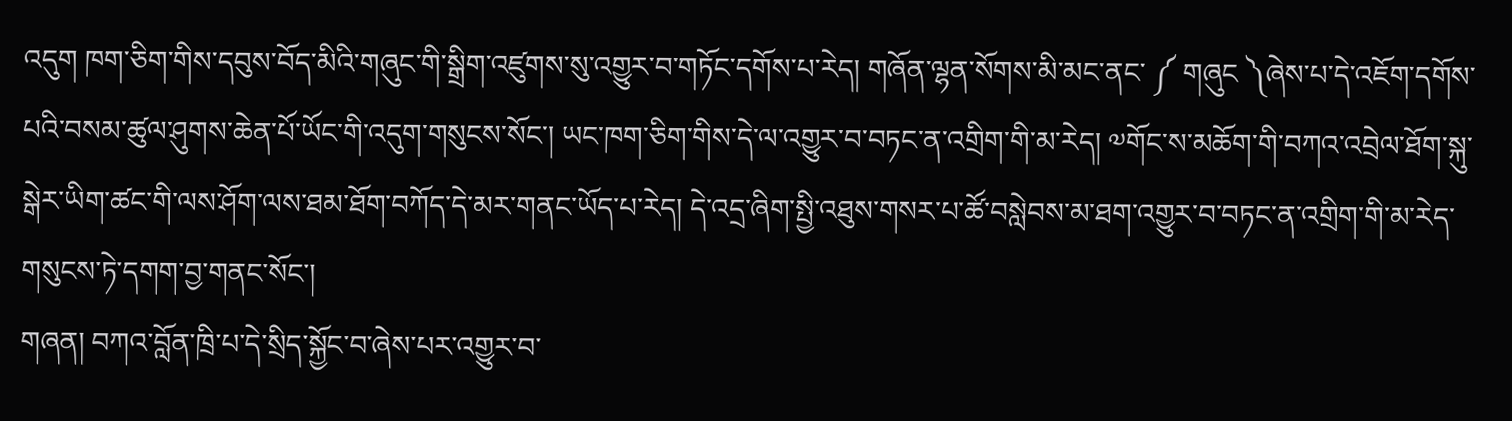འདུག ཁག་ཅིག་གིས་དབུས་བོད་མིའི་གཞུང་གི་སྒྲིག་འཛུགས་སུ་འགྱུར་བ་གཏོང་དགོས་པ་རེད། གཞོན་ལྷན་སོགས་མི་མང་ནང་ ༼ གཞུང ༽ཞེས་པ་དེ་འཇོག་དགོས་པའི་བསམ་ཚུལ་ཤུགས་ཆེན་པོ་ཡོང་གི་འདུག་གསུངས་སོང་། ཡང་ཁག་ཅིག་གིས་དེ་ལ་འགྱུར་བ་བཏང་ན་འགྲིག་གི་མ་རེད། ༧གོང་ས་མཆོག་གི་བཀའ་འབྲེལ་ཐོག་སྐུ་སྒེར་ཡིག་ཚང་གི་ལས་ཤོག་ལས་ཐམ་ཐོག་བཀོད་དེ་མར་གནང་ཡོད་པ་རེད། དེ་འདྲ་ཞིག་སྤྱི་འཐུས་གསར་པ་ཚོ་བསླེབས་མ་ཐག་འགྱུར་བ་བཏང་ན་འགྲིག་གི་མ་རེད་གསུངས་ཏེ་དགག་བྱ་གནང་སོང་།
གཞན། བཀའ་བློན་ཁྲི་པ་དེ་སྲིད་སྐྱོང་བ་ཞེས་པར་འགྱུར་བ་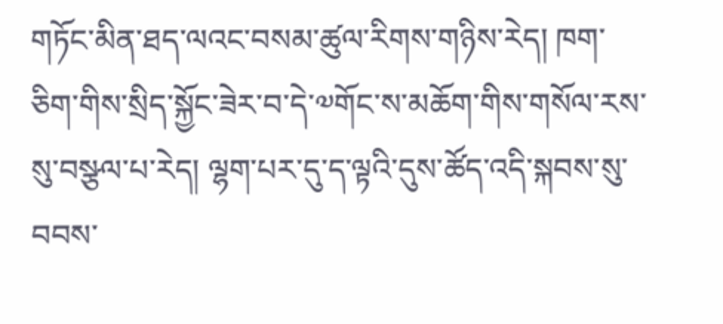གཏོང་མིན་ཐད་ལའང་བསམ་ཚུལ་རིགས་གཉིས་རེད། ཁག་ཅིག་གིས་སྲིད་སྐྱོང་ཟེར་བ་དེ་༧གོང་ས་མཆོག་གིས་གསོལ་རས་སུ་བསྩལ་པ་རེད། ལྷག་པར་དུ་ད་ལྟའི་དུས་ཚོད་འདི་སྐབས་སུ་བབས་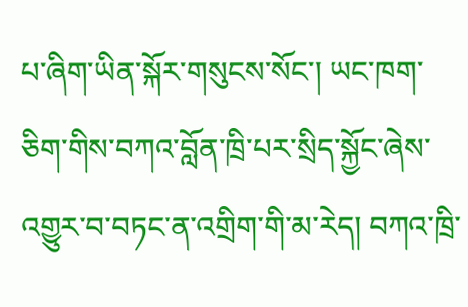པ་ཞིག་ཡིན་སྐོར་གསུངས་སོང་། ཡང་ཁག་ཅིག་གིས་བཀའ་བློན་ཁྲི་པར་སྲིད་སྐྱོང་ཞེས་འགྱུར་བ་བཏང་ན་འགྲིག་གི་མ་རེད། བཀའ་ཁྲི་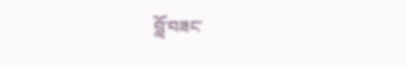བློ་བཟང་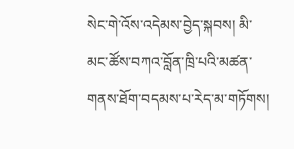སེང་གེ་འོས་འདེམས་བྱེད་སྐབས། མི་མང་ཚོས་བཀའ་བློན་ཁྲི་པའི་མཚན་གནས་ཐོག་བདམས་པ་རེད་མ་གཏོགས།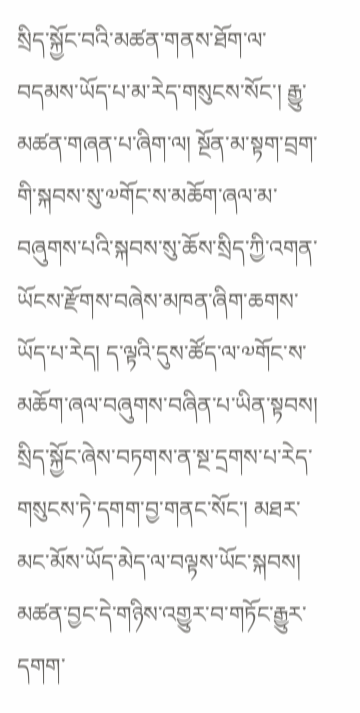སྲིད་སྐྱོང་བའི་མཚན་གནས་ཐོག་ལ་བདམས་ཡོད་པ་མ་རེད་གསུངས་སོང་། རྒྱུ་མཚན་གཞན་པ་ཞིག་ལ། སྔོན་མ་སྟག་བྲག་གི་སྐབས་སུ་༧གོང་ས་མཆོག་ཞལ་མ་བཞུགས་པའི་སྐབས་སུ་ཆོས་སྲིད་ཀྱི་འགན་ཡོངས་རྫོགས་བཞེས་མཁན་ཞིག་ཆགས་ཡོད་པ་རེད། ད་ལྟའི་དུས་ཚོད་ལ་༧གོང་ས་མཆོག་ཞལ་བཞུགས་བཞིན་པ་ཡིན་སྟབས། སྲིད་སྐྱོང་ཞེས་བཏགས་ན་སྔ་དྲགས་པ་རེད་གསུངས་ཏེ་དགག་བྱ་གནང་སོང་། མཐར་མང་མོས་ཡོད་མེད་ལ་བལྟས་ཡོང་སྐབས། མཚན་བྱང་དེ་གཉིས་འགྱུར་བ་གཏོང་རྒྱུར་དགག་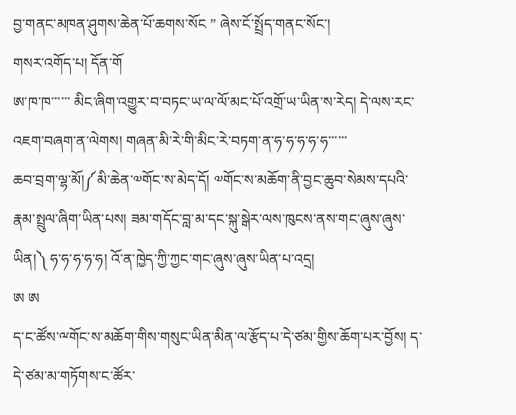བྱ་གནང་མཁན་ཤུགས་ཆེན་པོ་ཆགས་སོང ” ཞེས་ངོ་སྤྲོད་གནང་སོང་།
གསར་འགོད་པ། དོན་གོ
ཨ་ཁ་ཁ་་་་་་ མིང་ཞིག་འགྱུར་བ་བཏང་ཡ་ལ་ལོ་མང་པོ་འགྲོ་ཡ་ཡིན་ས་རེད། དེ་ལས་རང་འཇག་བཞག་ན་ལེགས། གཞན་མི་རེ་གི་མིང་རེ་བཏག་ན་ཧ་ཧ་ཧ་ཧ་ཧ་་་་་་
ཆབ་བྲག་ལྷ་མོ།༼མི་ཆེན་༧གོང་ས་མེད་དོ། ༧གོང་ས་མཆོག་ནི་བྱང་ཆུབ་སེམས་དཔའི་རྣམ་སྤྲུལ་ཞིག་ཡིན་པས། ཟམ་གདོང་བླ་མ་དང་སྐུ་སྒེར་ལས་ཁུངས་ནས་གང་ཞུས་ཞུས་ཡིན།༽ ཧ་ཧ་ཧ་ཧ་ཧ། འོ་ན་ཁྱེད་ཀྱི་ཀྱང་གང་ཞུས་ཞུས་ཡིན་པ་འདྲ།
ཨ ཨ
ད་ང་ཚོས་ྋགོང་ས་མཆོག་གིས་གསུང་ཡིན་མིན་ལ་རྩོད་པ་དེ་ཙམ་གྱིས་ཆོག་པར་བྱོས། ད་དེ་ཙམ་མ་གཏོགས་ང་ཚོར་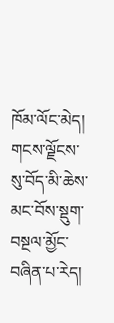ཁོམ་ལོང་མེད། གངས་ལྗོངས་སུ་བོད་མི་ཆེས་མང་བོས་སྡུག་བསྔལ་མྱོང་བཞིན་པ་རེད།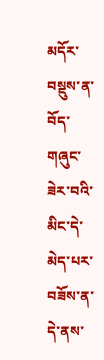མདོར་བསྡུས་ན་བོད་གཞུང་ཟེར་བའི་མིང་དེ་མེད་པར་བཟོས་ན་དེ་ནས་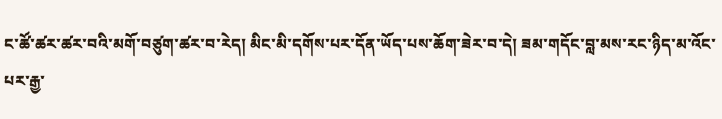ང་ཚོ་ཚར་ཚར་བའི་མགོ་བཙུག་ཚར་བ་རེད། མིང་མི་དགོས་པར་དོན་ཡོད་པས་ཆོག་ཟེར་བ་དེ། ཟམ་གདོང་བླ་མས་རང་ཉིད་མ་འོང་པར་རྒྱ་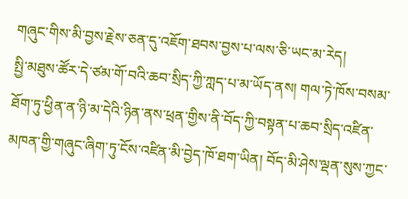གཞུང་གིས་མི་བྱས་རྗེས་ཅན་དུ་འཇོག་ཐབས་བྱས་པ་ལས་ཅི་ཡང་མ་རེད།
སྤྱི་མཐུས་ཚོར་དེ་ཙམ་གོ་བའི་ཆབ་སྲིད་ཀྱི་ཀླད་པ་མ་ཡོད་ནས། གལ་ཏེ་ཁོས་བསམ་ཐོག་ཏུ་ཕྱིན་ན་ཉི་མ་དེའི་ཉིན་ནས་ཕྲན་གྱིས་ནི་བོད་ཀྱི་བསྟན་པ་ཆབ་སྲིད་འཛིན་མཁན་གྱི་གཞུང་ཞིག་ཏུ་ངོས་འཛིན་མི་བྱེད་ཁོ་ཐག་ཡིན། བོད་མི་ཤེས་ལྡན་སུས་ཀྱང་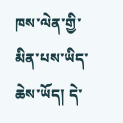ཁས་ལེན་གྱི་མིན་པས་ཡིད་ཆེས་ཡོད། དེ་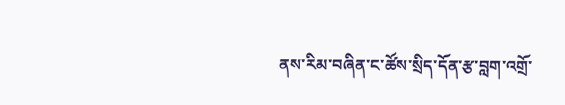ནས་རིམ་བཞིན་ང་ཚོས་སྲིད་དོན་རྩ་བླག་འགྲོ་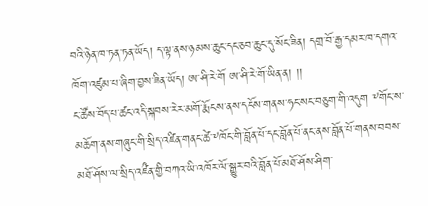བའི་ཉེན་ཁ་ཏན་ཏན་ཡོད། ད་ལྟ་ནས་ཉམས་ཆུང་དང་ཅབ་ཆུང་དུ་སོང་ཟིན། དགྲ་བོ་རྒྱ་དམར་ཁ་དགའ་ཁོག་འཛུམ་པ་ཞིག་བྱས་ཟིན་ཡོད། ཨ་ཤི་རེ་གོ ཨ་ཤི་རེ་གོ་ཡིན་ན། །།
ང་ཚོས་བོད་པ་ཚང་འདི་སྐབས་རེར་མགོ་རྨོངས་ནས་དངོས་གནས་ཧང་སང་བཅུག་གི་འདུག ༸གོང་ས་མཆོག་ནས་གཞུང་གི་སྲིད་འཛིན་གནང་ཚེ་༸ཁོང་གི་བློན་པོ་དང་བློན་པོ་ནང་ནས་བློན་པོ་གནས་བབས་མཐོ་ཤོས་ལ་སྲིད་འཛྀན་གྱི་བཀའ་ཡི་འཁོར་ལོ་སྒྱུར་བའི་བློན་པོ་མཐོ་ཤོས་ཤིག་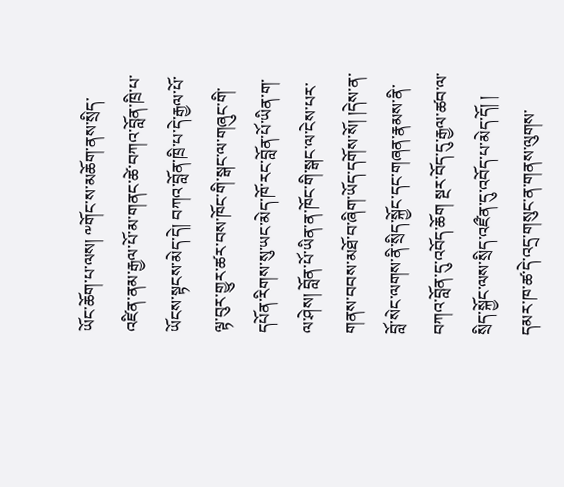ཡོང་ཆོག་པ་ལས། ༸གོང་ས་མཆོག་ནས་སྲིད་འཛིན་ནམ་རྒྱལ་པོ་མ་གནང་ཚེ་བཀའ་བློན་ཁྲི་པ་ཡོངས་སྟངས་མེད་དེ། བཀའ་བློན་ཁྲི་པ་དེ་རྒྱལ་པོ་ལྟ་བུར་གྱུར་ཚར་བས་ཁོང་གི་སྒང་ལ་གཞུང་གི་དཔོན་རིགས་སུ་ཡང་མེད་ཁོ་རང་བློན་པོ་ཡིན་ག་ལ་ཤེས། བློན་པོ་ཡིན་ན་ཁོང་གི་སྒང་ལ་ངེས་པར་གནས་བབས་མཐོ་བ་ཞིག་ཡོད་དགོས་སོ། །དེས་ན་བློ་སེང་ལགས་ནི་སྲིད་སྐྱོང་དང་གཞན་རྣམས་ནི་བཀའ་བློན་དུ་འབོད་ཆོག སྔར་བོད་དུ་རྒྱལ་ཚབ་ལ་སྲིད་སྐྱོང་ལས་སྲིད་འཛྀན་དུ་འབོད་པ་མེད་དོ། །
དམར་ཁ་ཚ་དེ་འདྲ་གསུང་ན་གནས་ལུགས་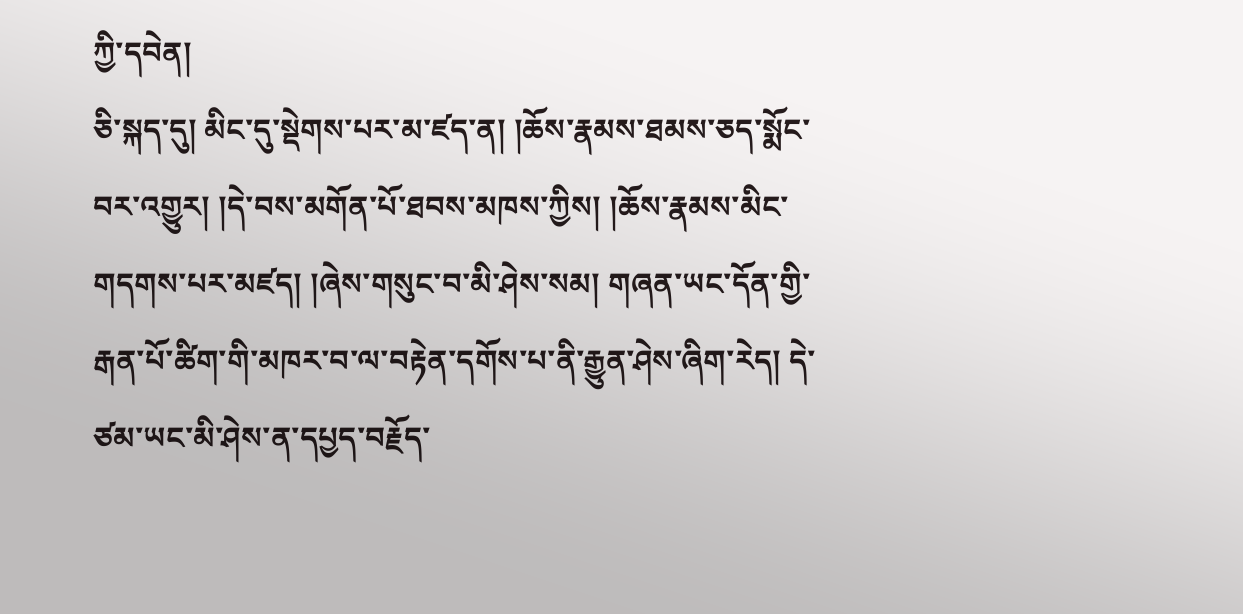ཀྱི་དབེན།
ཅི་སྐད་དུ། མིང་དུ་སྡེགས་པར་མ་ཛད་ན། །ཆོས་རྣམས་ཐམས་ཅད་སྨོང་བར་འགྱུར། །དེ་བས་མགོན་པོ་ཐབས་མཁས་ཀྱིས། །ཆོས་རྣམས་མིང་གདགས་པར་མཛད། །ཞེས་གསུང་བ་མི་ཤེས་སམ། གཞན་ཡང་དོན་གྱི་རྒན་པོ་ཚིག་གི་མཁར་བ་ལ་བརྟེན་དགོས་པ་ནི་རྒྱུན་ཤེས་ཞིག་རེད། དེ་ཙམ་ཡང་མི་ཤེས་ན་དཔྱད་བརྗོད་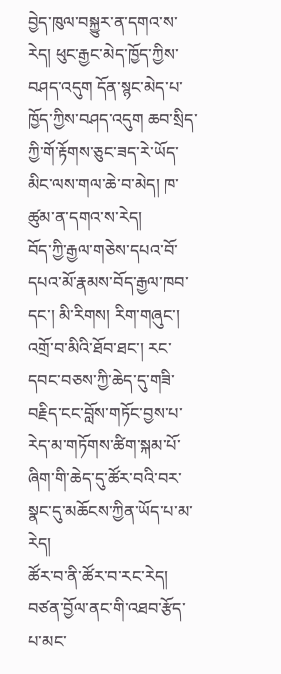བྱེད་ཁུལ་བསྐྱུར་ན་དགའ་ས་རེད། ཕུང་རྒྱང་མེད་ཁྱོད་ཀྱིས་བཤད་འདུག དོན་སྙང་མེད་པ་ཁྱོད་ཀྱིས་བཤད་འདུག ཆབ་སྲིད་ཀྱི་གོ་རྟོགས་ཅུང་ཟད་རེ་ཡོད་མིང་ལས་གལ་ཆེ་བ་མེད། ཁ་ཚུམ་ན་དགའ་ས་རེད།
བོད་ཀྱི་རྒྱལ་གཅེས་དཔའ་བོ་དཔའ་མོ་རྣམས་བོད་རྒྱལ་ཁབ་དང་། མི་རིགས། རིག་གཞུང་། འགྲོ་བ་མིའི་ཐོབ་ཐང་། རང་དབང་བཅས་ཀྱི་ཆེད་དུ་གཟི་བརྗིད་ངང་བློས་གཏོང་བྱས་པ་རེད་མ་གཏོགས་ཚིག་སྐམ་པོ་ཞིག་གི་ཆེད་དུ་ཚོར་བའི་བར་སྣང་དུ་མཆོངས་ཀྱིན་ཡོད་པ་མ་རེད།
ཚོར་བ་ནི་ཚོར་བ་རང་རེད། བཙན་བྱོལ་ནང་གི་འཐབ་རྩོད་པ་མང་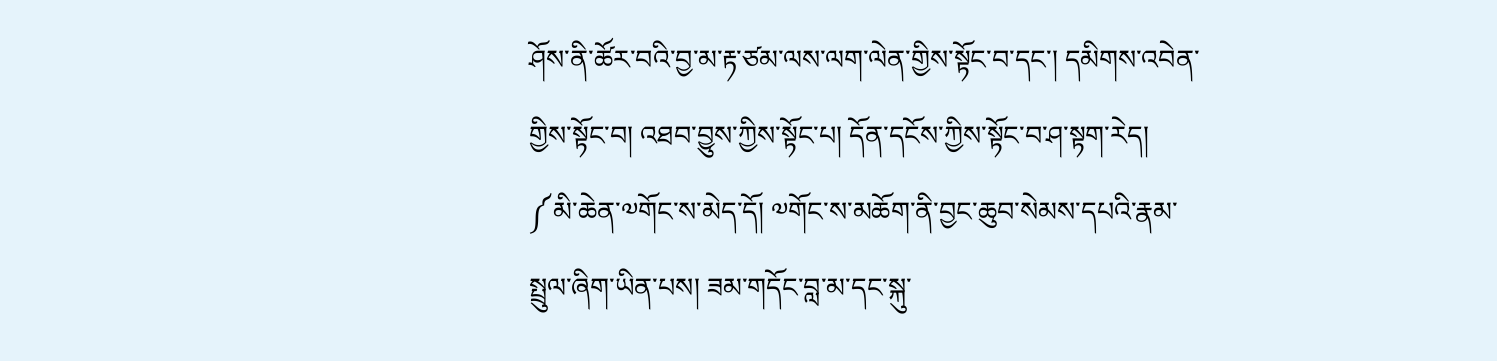ཤོས་ནི་ཚོར་བའི་བྱ་མ་རྟ་ཙམ་ལས་ལག་ལེན་གྱིས་སྟོང་བ་དང་། དམིགས་འབེན་གྱིས་སྟོང་བ། འཐབ་བྱུས་ཀྱིས་སྟོང་པ། དོན་དངོས་ཀྱིས་སྟོང་བ་ཤ་སྟག་རེད།
༼མི་ཆེན་༧གོང་ས་མེད་དོ། ༧གོང་ས་མཆོག་ནི་བྱང་ཆུབ་སེམས་དཔའི་རྣམ་སྤྲུལ་ཞིག་ཡིན་པས། ཟམ་གདོང་བླ་མ་དང་སྐུ་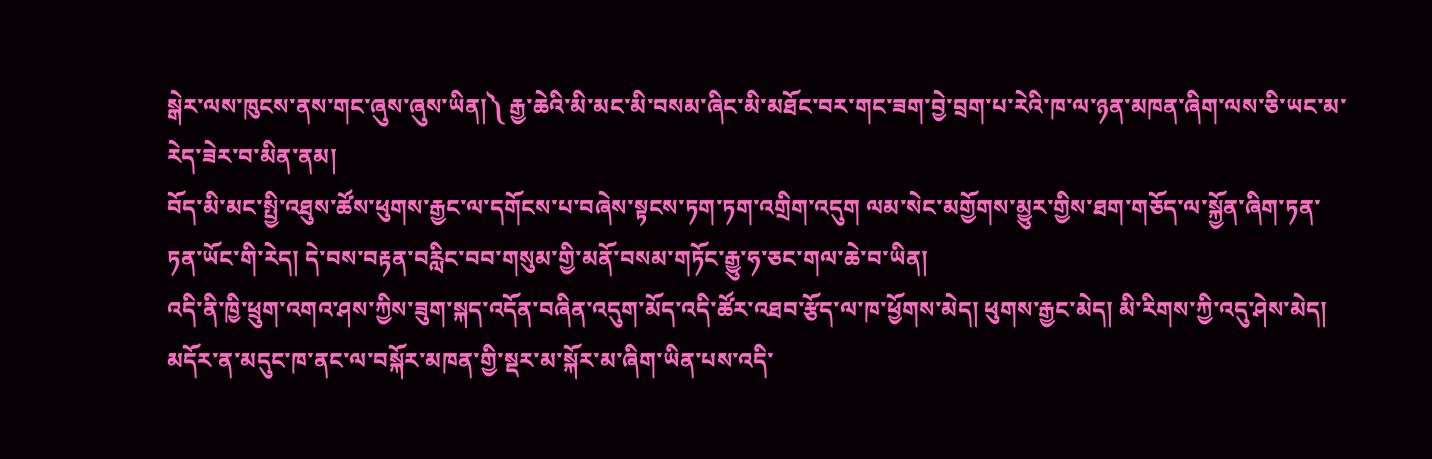སྒེར་ལས་ཁུངས་ནས་གང་ཞུས་ཞུས་ཡིན།༽ རྒྱ་ཆེའི་མི་མང་མི་བསམ་ཞིང་མི་མཐོང་བར་གང་ཟག་བྱེ་བྲག་པ་རེའི་ཁ་ལ་ཉན་མཁན་ཞིག་ལས་ཅི་ཡང་མ་རེད་ཟེར་བ་མིན་ནམ།
བོད་མི་མང་སྤྱི་འཐུས་ཚོས་ཕུགས་རྒྱང་ལ་དགོངས་པ་བཞེས་སྟངས་ཏག་ཏག་འགྲིག་འདུག ལམ་སེང་མགྱོགས་མྱུར་གྱིས་ཐག་གཅོད་ལ་སྐྱོན་ཞིག་ཏན་ཏན་ཡོང་གི་རེད། དེ་བས་བརྟན་བརླིང་བབ་གསུམ་གྱི་མནོ་བསམ་གཏོང་རྒྱུ་ཧ་ཅང་གལ་ཆེ་བ་ཡིན།
འདི་ནི་ཁྱི་ཕྲུག་འགའ་ཤས་ཀྱིས་ཟུག་སྐད་འདོན་བཞིན་འདུག་མོད་འདི་ཚོར་འཐབ་རྩོད་ལ་ཁ་ཕྱོགས་མེད། ཕུགས་རྒྱང་མེད། མི་རིགས་ཀྱི་འདུ་ཤེས་མེད། མདོར་ན་མདུང་ཁ་ནང་ལ་བསྐོར་མཁན་གྱི་སྡར་མ་སྐོར་མ་ཞིག་ཡིན་པས་འདི་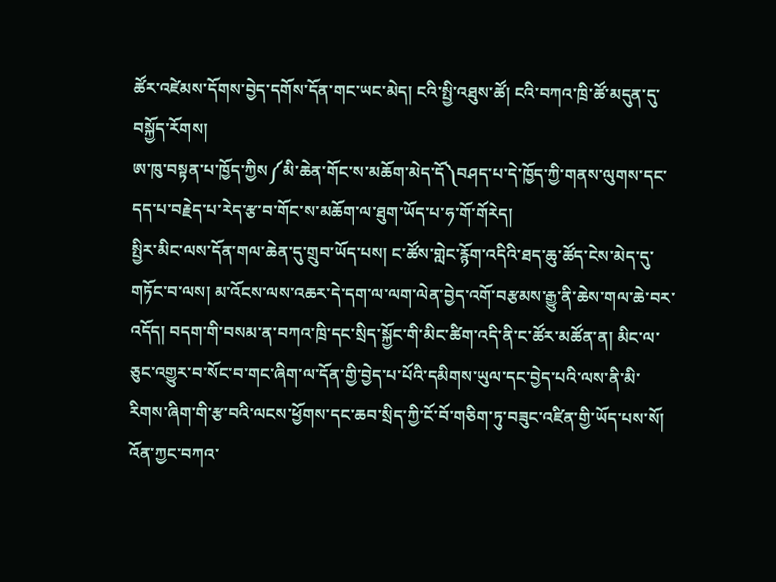ཚོར་འཛེམས་དོགས་བྱེད་དགོས་དོན་གང་ཡང་མེད། ངའི་སྤྱི་འཐུས་ཚོ། ངའི་བཀའ་ཁྲི་ཚོ་མདུན་དུ་བསྐྱོད་རོགས།
ཨ་ཁུ་བསྟན་པ་ཁྱོད་ཀྱིས༼མི་ཆེན་གོང་ས་མཆོག་མེད་དོ༽བཤད་པ་དེ་ཁྱོད་ཀྱི་གནས་ལུགས་དང་དད་པ་བརྗེད་པ་རེད་རྩ་བ་གོང་ས་མཆོག་ལ་ཐུག་ཡོད་པ་ཧ་གོ་གོརེད།
སྤྱིར་མིང་ལས་དོན་གལ་ཆེན་དུ་གྲུབ་ཡོད་པས། ང་ཚོས་གླེང་རྙོག་འདིའི་ཐད་ཆུ་ཚོད་ངེས་མེད་དུ་གཏོང་བ་ལས། མ་འོངས་ལས་འཆར་དེ་དག་ལ་ལག་ལེན་བྱེད་འགོ་བརྩམས་རྒྱུ་ནི་ཆེས་གལ་ཆེ་བར་འདོད། བདག་གི་བསམ་ན་བཀའ་ཁྲི་དང་སྲིད་སྐྱོང་གི་མིང་ཚིག་འདི་ནི་ང་ཚོར་མཚོན་ན། མིང་ལ་ཅུང་འགྱུར་བ་སོང་བ་གང་ཞིག་ལ་དོན་གྱི་བྱེད་པ་པོའི་དམིགས་ཡུལ་དང་བྱེད་པའི་ལས་ནི་མི་རིགས་ཞིག་གི་རྩ་བའི་ལངས་ཕྱོགས་དང་ཆབ་སྲིད་ཀྱི་ངོ་བོ་གཅིག་ཏུ་བཟུང་འཛིན་གྱི་ཡོད་པས་སོ།
འོན་ཀྱང་བཀའ་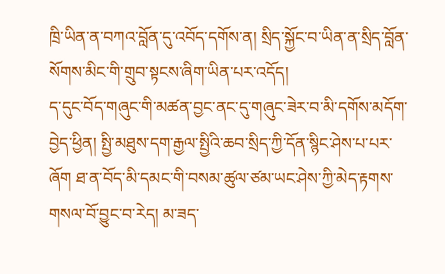ཁྲི་ཡིན་ན་བཀའ་བློན་དུ་འབོད་དགོས་ན། སྲིད་སྐྱོང་བ་ཡིན་ན་སྲིད་བློན་སོགས་མིང་གི་གྲུབ་སྟངས་ཞིག་ཡིན་པར་འདོད།
ད་དུང་བོད་གཞུང་གི་མཚན་བྱང་ནང་དུ་གཞུང་ཟེར་བ་མི་དགོས་མདོག་བྱེད་ཕྱིན། སྤྱི་མཐུས་དག་རྒྱལ་སྤྱིའི་ཆབ་སྲིད་ཀྱི་དོན་སྙིང་ཤེས་པ་པར་ཞོག ཐ་ན་བོད་མི་དམང་གི་བསམ་ཚུལ་ཙམ་ཡང་ཤེས་ཀྱི་མེད་རྟགས་གསལ་བོ་བྱུང་བ་རེད། མ་ཟད་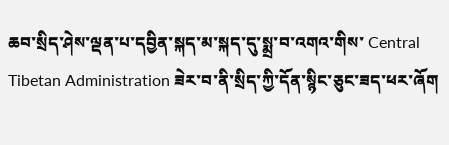ཆབ་སྲིད་ཤེས་ལྡན་པ་དབྱིན་སྐད་མ་སྐད་དུ་སྨྲ་བ་འགའ་གིས་ Central Tibetan Administration ཟེར་བ་ནི་སྲིད་ཀྱི་དོན་སྙིང་ཅུང་ཟད་ཕར་ཞོག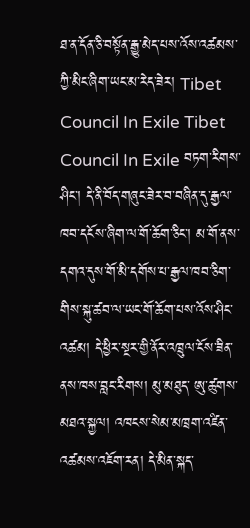ཐ་ན་དོན་ཅི་བསྟོན་རྒྱུ་མེད་པས་འོས་འཚམས་ཀྱི་མིང་ཞིག་ཡང་མ་རེད་ཟེར། Tibet Council In Exile Tibet Council In Exile བཏག་རིགས་ཤིང་། དེ་ནི་བོད་གཞུང་ཟེར་བ་བཞིན་དུ་རྒྱལ་ཁབ་དངོས་ཞིག་ལ་གོ་ཆོག་ཅིང་། མ་གོ་ནས་དགའ་དུས་གོ་མི་དགོས་པ་རྒྱལ་ཁབ་ཅིག་གིས་སྐུ་ཚབ་ལ་ཡང་གོ་ཆོག་པས་འོས་ཤིང་འཚམ། དེ་ཕྱིར་སྔར་གྱི་ནོར་འཁྲུལ་ངོས་ཟིན་ནས་ཁས་བླང་རིགས། མུ་མཐུད་ ཨུ་ཚུགས་མཐའ་སྐྱལ། འཁངས་སེམ་མཁྲག་འཛིན་འཚམས་འཇོག་རན། དེ་མིན་སྐད་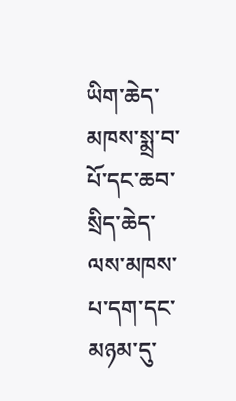ཡིག་ཆེད་མཁས་སྨྲ་བ་པོ་དང་ཆབ་སྲིད་ཆེད་ལས་མཁས་པ་དག་དང་མཉམ་དུ་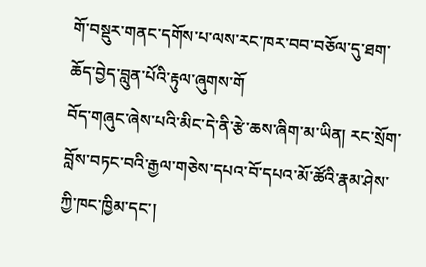གོ་བསྡུར་གནང་དགོས་པ་ལས་རང་ཁར་བབ་བཅོལ་དུ་ཐག་ཆོད་བྱེད་བླུན་པོའི་རྟུལ་ཞུགས་གོ
བོད་གཞུང་ཞེས་པའི་མིང་དེ་ནི་རྩེ་ཆས་ཞིག་མ་ཡིན། རང་སྲོག་བློས་བཏང་བའི་རྒྱལ་གཅེས་དཔའ་བོ་དཔའ་མོ་ཚོའི་རྣམ་ཤེས་ཀྱི་ཁང་ཁྱིམ་དང་།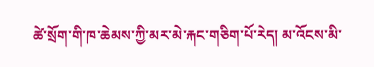ཚེ་སྲོག་གི་ཁ་ཆེམས་ཀྱི་མར་མེ་རྐང་གཅིག་པོ་རེད། མ་འོངས་མི་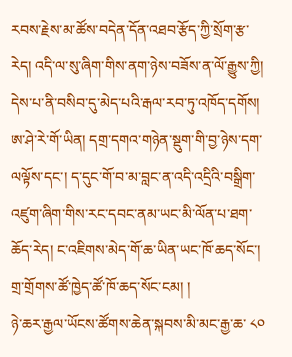རབས་རྗེས་མ་ཚོས་བདེན་དོན་འཐབ་རྩོད་ཀྱི་སྲོག་རྩ་རེད། འདི་ལ་སུ་ཞིག་གིས་ནག་ཉེས་བཟོས་ན་ལོ་རྒྱུས་ཀྱི། དེས་པ་ནི་བསིབ་དུ་མེད་པའི་རྒལ་རབ་ཏུ་འཁོད་དགོས།
ཨ་ཤེ་རེ་གོ་ཡིན། དགྲ་དགའ་གཉེན་སྡུག་གི་བྱ་ཉེས་དག་ལལྟོས་དང་། ད་དུང་གོ་བ་མ་བླང་ན་འདི་འདྲིའི་བསྒྲིག་འཛུག་ཞིག་གིས་རང་དབང་ནམ་ཡང་མི་ལོན་པ་ཐག་ཆོད་རེད། ང་འཇིགས་མེད་གོ་ཆ་ཡིན་ཡང་ཁོ་ཆད་སོང་། གྲ་གྲོགས་ཚོ་ཁྱེད་ཚོ་ཁོ་ཆད་སོང་ངམ། །
ཉེ་ཆར་རྒྱལ་ཡོངས་ཚོགས་ཆེན་སྐབས་མི་མང་རྒྱ་ཆ་ ༨༠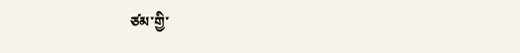ཙམ་གྱི་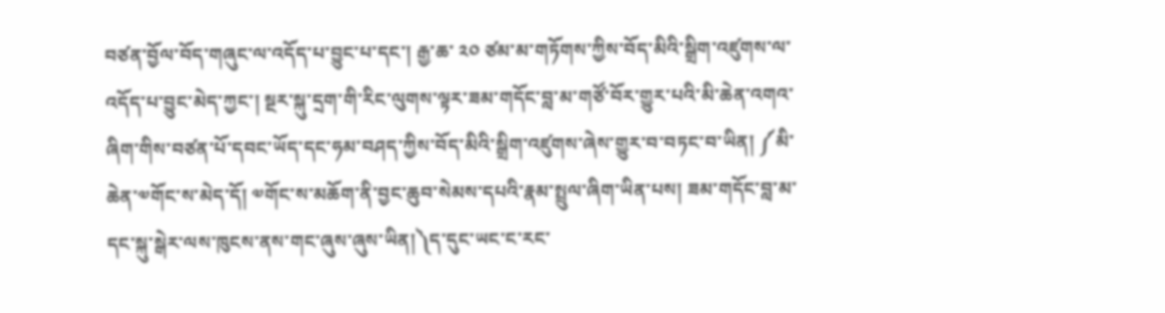བཙན་བྱོལ་བོད་གཞུང་ལ་འདོད་པ་བྱུང་པ་དང་། རྒྱ་ཆ་ ༢༠ ཙམ་མ་གཏོགས་ཀྱིས་བོད་མིའི་སྒྲིག་འཛུགས་ལ་འདོད་པ་བྱུང་མེད་ཀྱང་། སྔར་སྐུ་དྲག་གི་རིང་ལུགས་ལྟར་ཟམ་གདོང་བླ་མ་གཙོ་བོར་གྱུར་པའི་མི་ཆེན་འགའ་ཞིག་གིས་བཙན་པོ་དབང་ཡོད་དང་ཧམ་བཤད་ཀྱིས་བོད་མིའི་སྒྲིག་འཛུགས་ཞེས་གྱུར་བ་བཏང་བ་ཡིན། ༼མི་ཆེན་༧གོང་ས་མེད་དོ། ༧གོང་ས་མཆོག་ནི་བྱང་ཆུབ་སེམས་དཔའི་རྣམ་སྤྲུལ་ཞིག་ཡིན་པས། ཟམ་གདོང་བླ་མ་དང་སྐུ་སྒེར་ལས་ཁུངས་ནས་གང་ཞུས་ཞུས་ཡིན།༽ད་དུང་ཡང་ང་རང་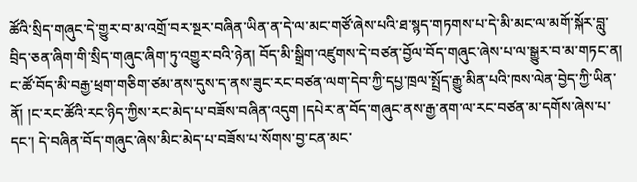ཚོའི་སྲིད་གཞུང་དེ་གྱུར་བ་མ་འགྲོ་བར་སྔར་བཞིན་ཡིན་ན་དེ་ལ་མང་གཙོ་ཞེས་པའི་ཐ་སྙད་གཏགས་པ་དེ་མི་མང་ལ་མགོ་སྐོར་བླུ་བྲིད་ཅན་ཞིག་གི་སྲིད་གཞུང་ཞིག་ཏུ་འགྱུར་བའི་ཉེན། བོད་མི་སྒྲིག་འཛུགས་དེ་བཙན་བྱོལ་བོད་གཞུང་ཞེས་པ་ལ་སྒྱུར་བ་མ་གཏང་ན། ང་ཚོ་བོད་མི་བརྒྱ་ཕྲག་གཅིག་ཙམ་ནས་དུས་ད་ནས་ཟུང་རང་བཙན་ལག་དེབ་ཀྱི་དཔྱ་ཁྲལ་སྤྲོད་རྒྱུ་མིན་པའི་ཁས་ལེན་བྱེད་ཀྱི་ཡིན་ནོ། །ང་རང་ཚོའི་རང་ཉིད་ཀྱིས་རང་མེད་པ་བཟོས་བཞིན་འདུག །དཔེར་ན་བོད་གཞུང་ནས་རྒྱ་ནག་ལ་རང་བཙན་མ་དགོས་ཞེས་པ་དང་། དེ་བཞིན་བོད་གཞུང་ཞེས་མིང་མེད་པ་བཟོས་པ་སོགས་བྱ་ངན་མང་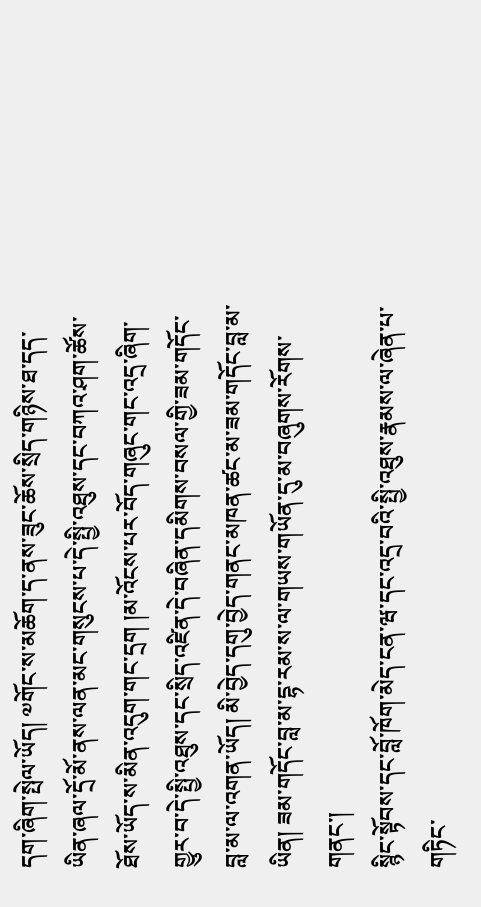དག་ཞིག་སྤེལ་ཡོད། ༧གོང་ས་མཆོག་ད་ནས་ཟུང་ཆོས་སྲིད་གཉིས་ཐ་དད་ཡིན་ཞལ་དྲོ་མོ་ནས་ལན་མང་གསུངས་པ་དེ་སྤྱི་འཐུས་དང་བཀའ་ཤག་ཚོས་ཐོས་ཡོད་ས་མིན་འདུག་གང་དྲག །མ་འོངས་པར་བོད་གཞུང་གང་འདྲ་ཞིག་གྱུར་བ་དེ་སྤྱི་འཐུས་དང་སྲིད་འཛིན་དེ་བཞིན་དམིགས་བསལ་གྱི་ཟམ་གདོང་བླ་མ་ལ་འགན་ཡོད། མི་བྱེད་དགུ་བྱེད་གནང་མཁན་ཚང་མ་ཟམ་གདོང་བླ་མ་ཡིན། ཟམ་གདོང་བླ་མ་དྷ་རམ་ས་ལ་གཡས་གཡོན་དུ་མ་བཞུགས་རོགས་གནང་།
སྙིང་སྟོབས་དང་བློ་ཁོག་མེད་ངན་ཝ་དང་འདྲ་བའི་སྤྱི་འཐུས་རྣམས་ལ་ཞེན་པ་གཏིང་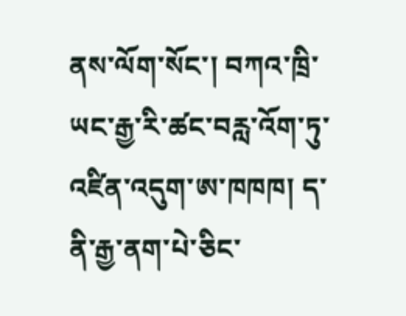ནས་ལོག་སོང་། བཀའ་ཁྲི་ཡང་རྒྱ་རི་ཚང་བརླ་འོག་ཏུ་འཛིན་འདུག་ཨ་ཁཁཁ། ད་ནི་རྒྱ་ནག་པེ་ཅིང་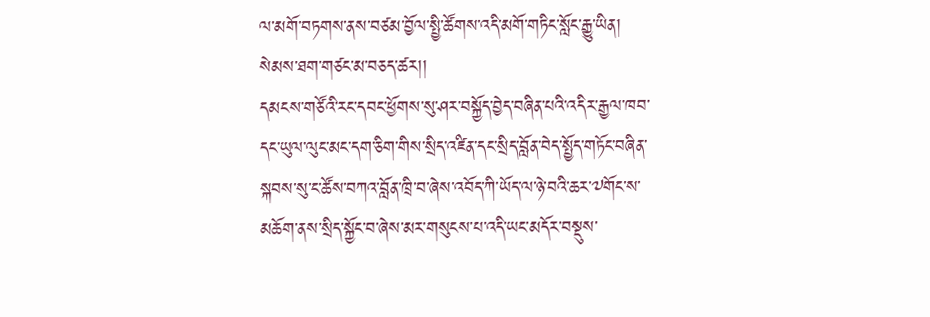ལ་མགོ་བཏགས་ནས་བཙམ་བྱོལ་སྤྱི་ཚོགས་འདི་མགོ་གཏིང་སློང་རྒྱུ་ཡིན། སེམས་ཐག་གཙང་མ་བཅད་ཚར།།
དམངས་གཙོའི་རང་དབང་ཕྱོགས་སུ་ཤར་བསྐྱོད་བྱེད་བཞིན་པའི་འདིར་རྒྱལ་ཁབ་དང་ཡུལ་ལུང་མང་དག་ཅིག་གིས་སྲིད་འཛིན་དང་སྲིད་བློན་བེད་སྤྱོད་གཏོང་བཞིན་སྐབས་སུ་ང་ཚོས་བཀའ་བློན་ཁྲི་བ་ཞེས་འབོད་ཀི་ཡོད་ལ་ཉེ་བའི་ཆར་༧གོང་ས་མཆོག་ནས་སྲིད་སྐྱོང་བ་ཞེས་མར་གསུངས་པ་འདི་ཡང་མདོར་བསྡུས་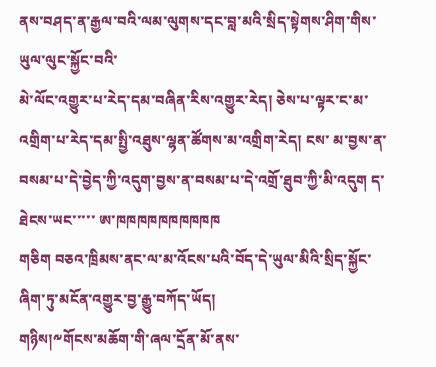ནས་བཤད་ན་རྒྱལ་བའི་ལམ་ལུགས་དང་བླ་མའི་སྲིད་སྟེགས་ཤིག་གིས་ཡུལ་ལུང་སྐྱོང་བའི་
མེ་ལོང་འགྱུར་པ་རེད་དམ་བཞིན་རིས་འགྱུར་རེད། ཅེས་པ་ལྟར་ང་མ་འགྲིག་པ་རེད་དམ་སྤྱི་འཐུས་ལྷན་ཚོགས་མ་འགྲིག་རེད། ངས་ མ་བྱས་ན་བསམ་པ་དེ་བྱེད་ཀྱི་འདུག་བྱས་ན་བསམ་པ་དེ་འགྲོ་ཐུབ་ཀྱི་མི་འདུག ད་ཐེངས་ཡང་་་་་ ཨ་ཁཁཁཁཁཁཁཁཁཁ
གཅིག བཅའ་ཁྲིམས་ནང་ལ་མ་འོངས་པའི་བོད་དེ་ཡུལ་མིའི་སྲིད་སྐྱོང་ཞིག་ཏུ་མངོན་འགྱུར་བྱ་རྒྱུ་བཀོད་ཡོད།
གཉིས།༸གོངས་མཆོག་གི་ཞལ་དྲོན་མོ་ནས་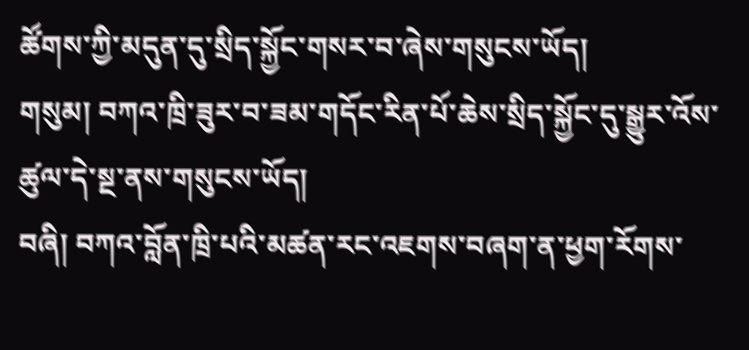ཚོགས་ཀྱི་མདུན་དུ་སྲིད་སྐྱོང་གསར་བ་ཞེས་གསུངས་ཡོད།
གསུམ། བཀའ་ཁྲི་ཟུར་བ་ཟམ་གདོང་རིན་པོ་ཆེས་སྲིད་སྐྱོང་དུ་སྒྱུར་འོས་ཚུལ་དེ་སྔ་ནས་གསུངས་ཡོད།
བཞི། བཀའ་བློན་ཁྲི་པའི་མཚན་རང་འཇགས་བཞག་ན་ཕྱག་རོགས་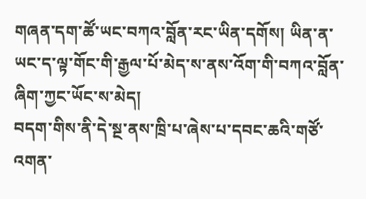གཞན་དག་ཚོ་ཡང་བཀའ་བློན་རང་ཡིན་དགོས། ཡིན་ན་ཡང་ད་ལྟ་གོང་གི་རྒྱལ་པོ་མེད་ས་ནས་འོག་གི་བཀའ་བློན་ཞིག་ཀྱང་ཡོང་ས་མེད།
བདག་གིས་ནི་དེ་སྔ་ནས་ཁྲི་པ་ཞེས་པ་དབང་ཆའི་གཙོ་འགན་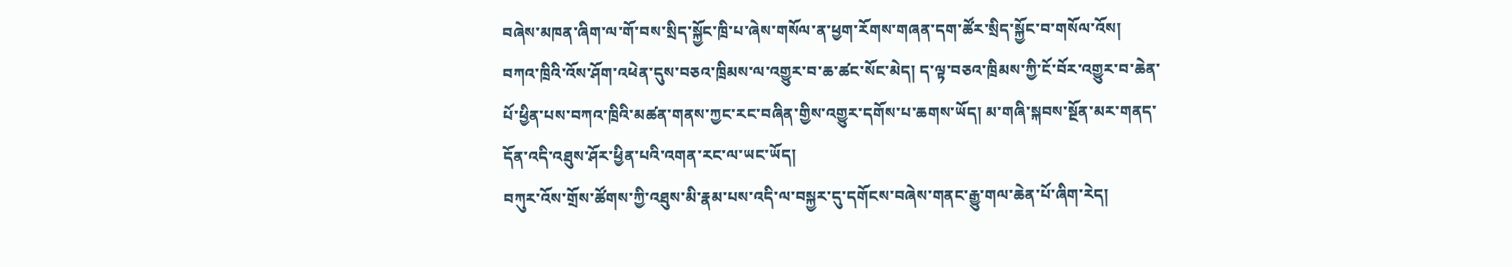བཞེས་མཁན་ཞིག་ལ་གོ་བས་སྲིད་སྐྱོང་ཁྲི་པ་ཞེས་གསོལ་ན་ཕྱག་རོགས་གཞན་དག་ཚོར་སྲིད་སྐྱོང་བ་གསོལ་འོས།
བཀའ་ཁྲིའི་འོས་ཤོག་འཕེན་དུས་བཅའ་ཁྲིམས་ལ་འགྱུར་བ་ཆ་ཚང་སོང་མེད། ད་ལྟ་བཅའ་ཁྲིམས་ཀྱི་ངོ་བོར་འགྱུར་བ་ཆེན་པོ་ཕྱིན་པས་བཀའ་ཁྲིའི་མཚན་གནས་ཀྱང་རང་བཞིན་གྱིས་འགྱུར་དགོས་པ་ཆགས་ཡོད། མ་གཞི་སྐབས་སྔོན་མར་གནད་དོན་འདི་འཐུས་ཤོར་ཕྱིན་པའི་འགན་རང་ལ་ཡང་ཡོད།
བཀུར་འོས་གྲོས་ཚོགས་ཀྱི་འཐུས་མི་རྣམ་པས་འདི་ལ་བསྐྱར་དུ་དགོངས་བཞེས་གནང་རྒྱུ་གལ་ཆེན་པོ་ཞིག་རེད།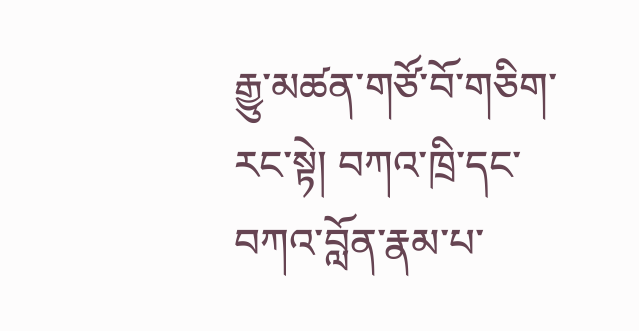རྒྱུ་མཚན་གཙོ་བོ་གཅིག་རང་སྟེ། བཀའ་ཁྲི་དང་བཀའ་བློན་རྣམ་པ་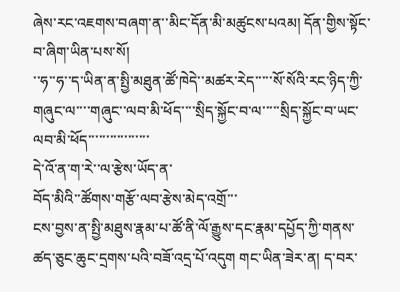ཞེས་རང་འཇགས་བཞག་ན་་མིང་དོན་མི་མཚུངས་པའམ། དོན་གྱིས་སྟོང་བ་ཞིག་ཡིན་པས་སོ།
་་ཧ་་ཧ་་ད་ཡིན་ན་སྤྱི་མཐུན་ཚོ་ཁེདེ་་མཚར་རེད་་་་་སོ་སོའི་རང་ཉིད་ཀྱི་གཞུང་ལ་་་་གཞུང་་ལབ་མི་ཕོད་་་་སྲིད་སྐྱོང་བ་ལ་་་་་སྲིད་སྐྱོང་བ་ཡང་ལབ་མི་ཕོད་་་་་་་་་་་་་་་་་
དེ་འོ་ན་ག་རེ་་ལ་རྩེས་ཡོད་ན་
བོད་མིའི་་ཚོགས་གརྩོ་ལབ་རྩེས་མེད་འགྲོ་་་
ངས་བྱས་ན་སྤྱི་མཐུས་རྣམ་པ་ཚོ་ནི་ལོ་རྒྱུས་དང་རྣམ་དཔྱོད་ཀྱི་གནས་ཚད་ཅུང་ཆུང་དྲགས་པའི་བཟོ་འདྲ་པོ་འདུག གང་ཡིན་ཟེར་ན། ད་བར་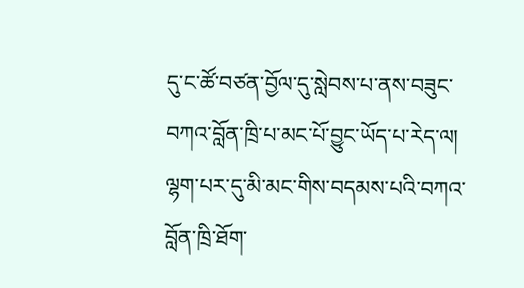དུ་ང་ཚོ་བཙན་བྱོལ་དུ་སླེབས་པ་ནས་བཟུང་བཀའ་བློན་ཁྲི་པ་མང་པོ་བྱུང་ཡོད་པ་རེད་ལ། ལྷག་པར་དུ་མི་མང་གིས་བདམས་པའི་བཀའ་བློན་ཁྲི་ཐོག་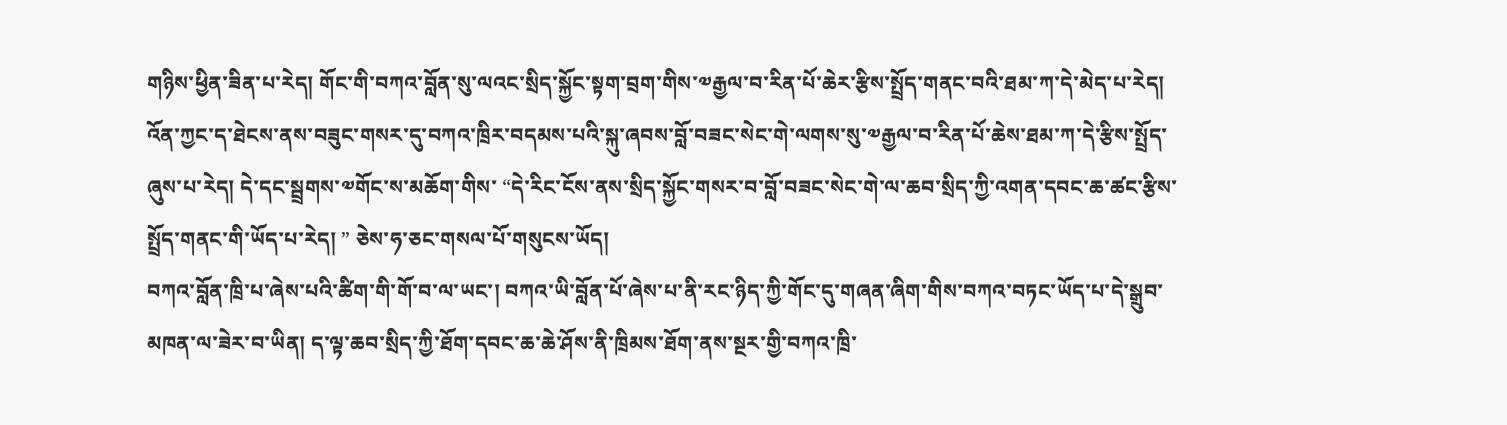གཉིས་ཕྱིན་ཟིན་པ་རེད། གོང་གི་བཀའ་བློན་སུ་ལའང་སྲིད་སྐྱོང་སྟག་བྲག་གིས་༧རྒྱལ་བ་རིན་པོ་ཆེར་རྩིས་སྤྲོད་གནང་བའི་ཐམ་ཀ་དེ་མེད་པ་རེད། འོན་ཀྱང་ད་ཐེངས་ནས་བཟུང་གསར་དུ་བཀའ་ཁྲིར་བདམས་པའི་སྐུ་ཞབས་བློ་བཟང་སེང་གེ་ལགས་སུ་༧རྒྱལ་བ་རིན་པོ་ཆེས་ཐམ་ཀ་དེ་རྩིས་སྤྲོད་ཞུས་པ་རེད། དེ་དང་སྦྲགས་༧གོང་ས་མཆོག་གིས་ “དེ་རིང་ངོས་ནས་སྲིད་སྐྱོང་གསར་བ་བློ་བཟང་སེང་གེ་ལ་ཆབ་སྲིད་ཀྱི་འགན་དབང་ཆ་ཚང་རྩིས་སྤྲོད་གནང་གི་ཡོད་པ་རེད། ” ཅེས་ཧ་ཅང་གསལ་པོ་གསུངས་ཡོད།
བཀའ་བློན་ཁྲི་པ་ཞེས་པའི་ཚིག་གི་གོ་བ་ལ་ཡང་། བཀའ་ཡི་བློན་པོ་ཞེས་པ་ནི་རང་ཉིད་ཀྱི་གོང་དུ་གཞན་ཞིག་གིས་བཀའ་བཏང་ཡོད་པ་དེ་སྒྲུབ་མཁན་ལ་ཟེར་བ་ཡིན། ད་ལྟ་ཆབ་སྲིད་ཀྱི་ཐོག་དབང་ཆ་ཆེ་ཤོས་ནི་ཁྲིམས་ཐོག་ནས་སྔར་གྱི་བཀའ་ཁྲི་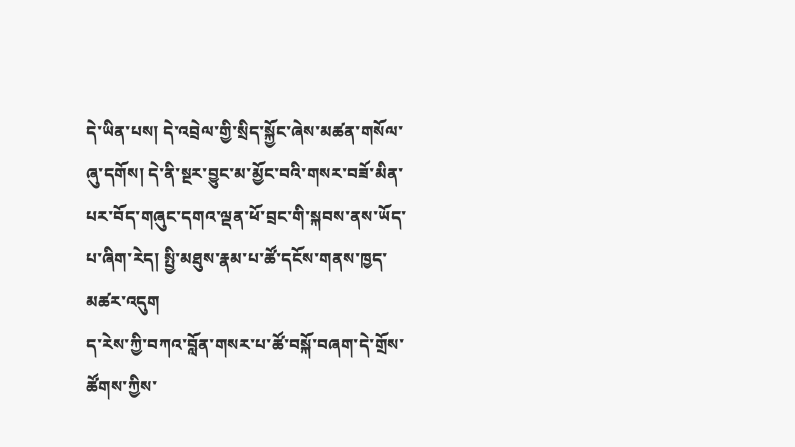དེ་ཡིན་པས། དེ་འབྲེལ་གྱི་སྲིད་སྐྱོང་ཞེས་མཚན་གསོལ་ཞུ་དགོས། དེ་ནི་སྔར་བྱུང་མ་མྱོང་བའི་གསར་བཟོ་མིན་པར་བོད་གཞུང་དགའ་ལྡན་ཕོ་བྲང་གི་སྐབས་ནས་ཡོད་པ་ཞིག་རེད། སྤྱི་མཐུས་རྣམ་པ་ཚོ་དངོས་གནས་ཁྱད་མཚར་འདུག
ད་རེས་ཀྱི་བཀའ་བློན་གསར་པ་ཚོ་བསྐོ་བཞག་དེ་གྲོས་ཚོགས་ཀྱིས་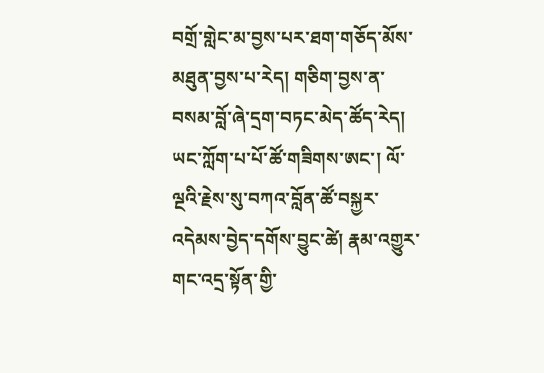བགྲོ་གླེང་མ་བྱས་པར་ཐག་གཅོད་མོས་མཐུན་བྱས་པ་རེད། གཅིག་བྱས་ན་བསམ་བློ་ཞེ་དྲག་བཏང་མེད་ཚོད་རེད། ཡང་ཀློག་པ་པོ་ཚོ་གཟིགས་ཨང་། ལོ་ལྔའི་རྗེས་སུ་བཀའ་བློན་ཚོ་བསྐྱར་འདེམས་བྱེད་དགོས་བྱུང་ཚེ། རྣམ་འགྱུར་གང་འདྲ་སྟོན་གྱི་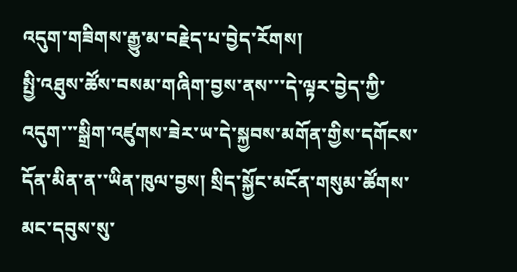འདུག་གཟིགས་རྒྱུ་མ་བརྗེད་པ་བྱེད་རོགས།
སྤྱི་འཐུས་ཚོས་བསམ་གཞིག་བྱས་ནས་་་དེ་ལྟར་བྱེད་ཀྱི་འདུག་་་སྒྲིག་འཛུགས་ཟེར་ཡ་དེ་སྐྱབས་མགོན་གྱིས་དགོངས་དོན་མིན་ན་་ཡིན་ཁུལ་བྱས། སྲིད་སྐྱོང་མངོན་གསུམ་ཚོགས་མང་དབུས་སུ་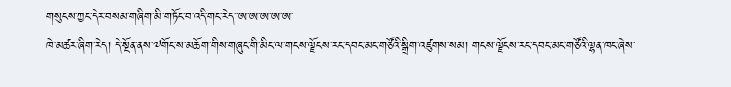གསུངས་ཀྱང་དེར་བསམ་གཞིག་མི་གཏོང་བ་འདི་གང་རེད་་ཨ་ཨ་ཨ་ཨ་ཨ་
ཁེ་མཚར་ཞིག་རེད། དེ་སྔོན་ནས་༧གོང་ས་མཆོག་གིས་གཞུང་གི་མིང་ལ་གངས་ལྗོངས་རང་དབང་མང་གཙོའི་སྒྲིག་འཛུགས་སམ། གངས་ལྗོངས་རང་དབང་མང་གཙོའི་ལྷན་ཁང་ཞེས་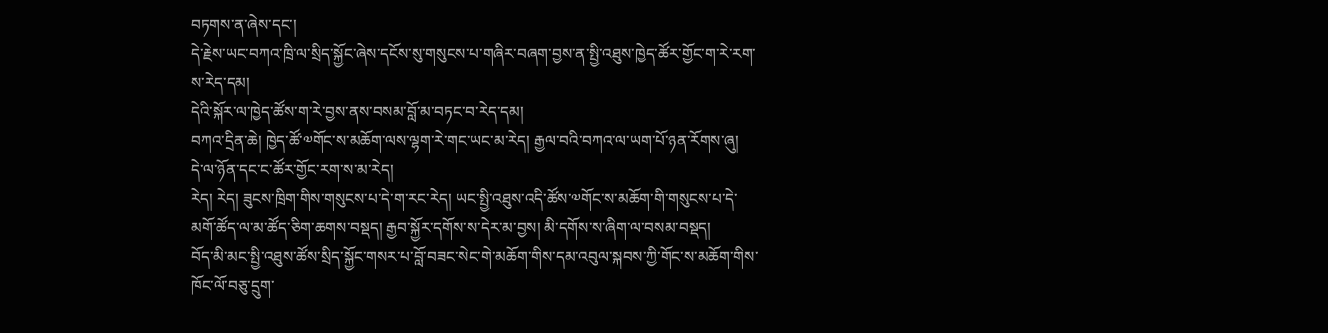བཏགས་ན་ཞེས་དང་།
དེ་རྗེས་ཡང་བཀའ་ཁྲི་ལ་སྲིད་སྐྱོང་ཞེས་དངོས་སུ་གསུངས་པ་གཞིར་བཞག་བྱས་ན་སྤྱི་འཐུས་ཁྱེད་ཚོར་གྱོང་ག་རེ་རག་ས་རེད་དམ།
དེའི་སྐོར་ལ་ཁྱེད་ཚོས་ག་རེ་བྱས་ནས་བསམ་བློ་མ་བཏང་བ་རེད་དམ།
བཀའ་དྲིན་ཆེ། ཁྱེད་ཚོ་༧གོང་ས་མཆོག་ལས་ལྷག་རེ་གང་ཡང་མ་རེད། རྒྱལ་བའི་བཀའ་ལ་ཡག་པོ་ཉན་རོགས་ཞུ།
དེ་ལ་ཉོན་དང་ང་ཚོར་གྱོང་རག་ས་མ་རེད།
རེད། རེད། ཟུངས་ཁྲིག་གིས་གསུངས་པ་དེ་ག་རང་རེད། ཡང་སྤྱི་འཐུས་འདི་ཚོས་༧གོང་ས་མཆོག་གི་གསུངས་པ་དེ་མགོ་ཚོད་ལ་མ་ཚོད་ཅིག་ཆགས་བསྡད། རྒྱབ་སྐྱོར་དགོས་ས་དེར་མ་བྱས། མི་དགོས་ས་ཞིག་ལ་བསམ་བསྡད།
བོད་མི་མང་སྤྱི་འཐུས་ཚོས་སྲིད་སྐྱོང་གསར་པ་བློ་བཟང་སེང་གེ་མཆོག་གིས་དམ་འབུལ་སྐབས་ཀྱི་གོང་ས་མཆོག་གིས་ཁོང་ལོ་བཅུ་དྲུག་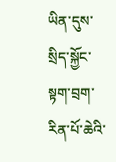ཡིན་དུས་སྲིད་སྐྱོང་སྟག་བྲག་རིན་པོ་ཆེའི་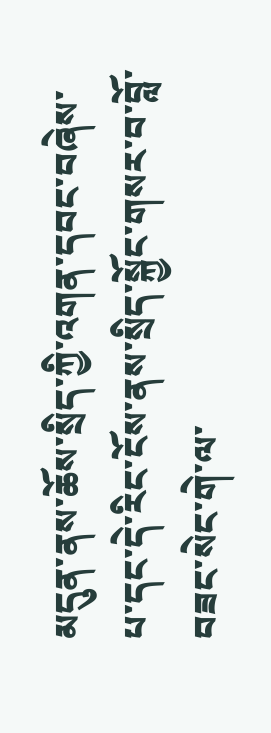མདུན་ནས་ཆོས་སྲིད་ཀྱི་འགན་དབང་བཞེས་པ་དང་དེ་རིང་ངོས་ནས་སྲིད་སྐྱོང་གསར་བ་བློ་བཟང་སེང་གེ་ལ་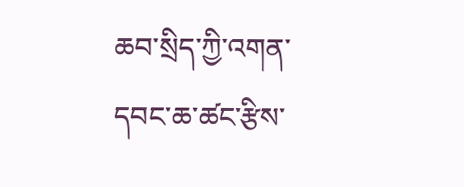ཆབ་སྲིད་ཀྱི་འགན་དབང་ཆ་ཚང་རྩིས་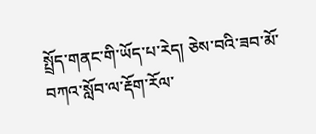སྤྲོད་གནང་གི་ཡོད་པ་རེད། ཅེས་བའི་ཟབ་མོ་བཀའ་སློབ་ལ་རྡོག་རོལ་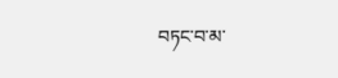བཏང་བ་མ་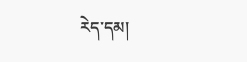རེད་དམ།